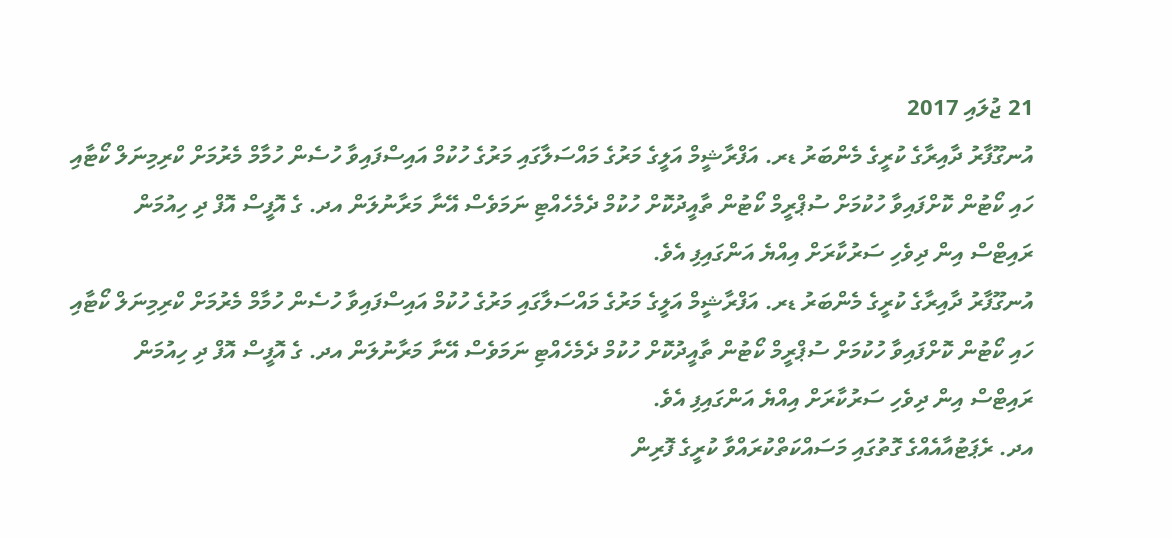21 ޖުލައި 2017
އުނގޫފާރު ދާއިރާގެ ކުރީގެ މެންބަރު ޑރ. އަފްރާޝީމް އަލީގެ މަރުގެ މައްސަލާގައި މަރުގެ ހުކުމް އައިސްފައިވާ ހުސެން ހުމާމް މެރުމަށް ކްރިމިނަލް ކޯޓާއި ހައި ކޯޓުން ކޮށްފައިވާ ހުކުމަށް ސުޕްރީމް ކޯޓުން ތާއީދުކޮށް ހުކުމް ދެމެހެއްޓި ނަމަވެސް އޭނާ މަރާނުލަން އދ. ގެ އޮފީސް އޮފް ދި ހިއުމަން ރައިޓްސް އިން ދިވެހި ސަރުކާރަށް އިއްޔެ އަންގައިފި އެވެ.
އުނގޫފާރު ދާއިރާގެ ކުރީގެ މެންބަރު ޑރ. އަފްރާޝީމް އަލީގެ މަރުގެ މައްސަލާގައި މަރުގެ ހުކުމް އައިސްފައިވާ ހުސެން ހުމާމް މެރުމަށް ކްރިމިނަލް ކޯޓާއި ހައި ކޯޓުން ކޮށްފައިވާ ހުކުމަށް ސުޕްރީމް ކޯޓުން ތާއީދުކޮށް ހުކުމް ދެމެހެއްޓި ނަމަވެސް އޭނާ މަރާނުލަން އދ. ގެ އޮފީސް އޮފް ދި ހިއުމަން ރައިޓްސް އިން ދިވެހި ސަރުކާރަށް އިއްޔެ އަންގައިފި އެވެ.
އދ. ރެޕަޓުއާއެއްގެ ގޮތުގައި މަސައްކަތްކުރައްވާ ކުރީގެ ފޮރިން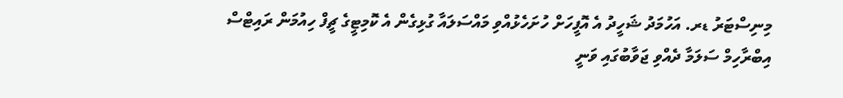މިނިސްޓަރު ޑރ. އަހުމަދު ޝަހީދު އެ އޮފީހަށް ހުށަހެޅުއްވި މައްސަލައާ ގުޅިގެން އެ ކޮމިޓީގެ ޗީފް ހިއުމަން ރައިޓްސް އިބްރާހިމް ސަލަމާ ދެއްވި ޖަވާބުގައި ވަނީ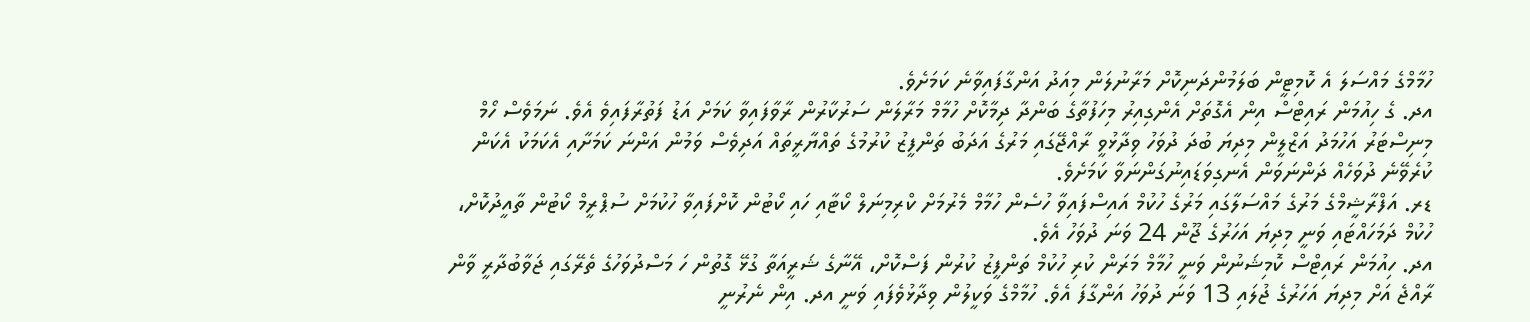ހުމާމްގެ މައްސަލަ އެ ކޮމިޓީން ބަލަމުންދަނިކޮށް މަރާނުލަން މިއަދު އަންގާފައިވާނެ ކަމަށެވެ.
އދ. ގެ ހިއުމަން ރައިޓްސް އިން އެގޮތަށް އެންގިއިރު މިހަފުތާގެ ބަންދާ ދިމާކޮށް ހުމާމް މަރާލަން ސަރުކާރުން ރާވާފައިވާ ކަމަށް އަޑު ފަތުރާފައިވެ އެވެ. ނަމަވެސް ހޯމް މިނިސްޓަރު އަހުމަދު އަޒްލީން މިދިޔަ ބުދަ ދުވަހު ވިދާޅުވީ ރާއްޖޭގައި މަރުގެ އަދަބު ތަންފީޒު ކުރުމުގެ ތައްޔާރީތައް އަދިވެސް ވަމުން އަންނަ ކަމަށާއި އެކަމަކު އެކަން ކުރެވޭނެ ދުވަހެއް ދަންނަވަން އެނގިވަޑައިނުގަންނަވާ ކަމަށެވެ.
ޑރ. އަފްރާޝީމްގެ މަރުގެ މައްސަލާގައި މަރުގެ ހުކުމް އައިސްފައިވާ ހުސެން ހުމާމް މެރުމަށް ކްރިމިނަލް ކޯޓާއި ހައި ކޯޓުން ކޮށްފައިވާ ހުކުމަށް ސުޕްރީމް ކޯޓުން ތާއީދުކޮށް، ހުކުމް ދަމަހައްޓައި ވަނީ މިދިޔަ އަހަރުގެ ޖޫން 24 ވަނަ ދުވަހު އެވެ.
އދ. ހިއުމަން ރައިޓްސް ކޮމިޝަނުން ވަނީ ހުމާމް މަރަން ކުރި ހުކުމް ތަންފީޒު ކުރުން ފަސްކޮށް، އޭނާގެ ޝަރީއަތާ ގުޅޭ ގޮތުން ހަ މަސްދުވަހުގެ ތެރޭގައި ޖަވާބުދާރީ ވާން ރާއްޖެ އަށް މިދިޔަ އަހަރުގެ ޖުލައި 13 ވަނަ ދުވަހު އަންގާފަ އެވެ. ހުމާމްގެ ވަކީލުން ވިދާޅުވެފައި ވަނީ އދ. އިން ނެރުނީ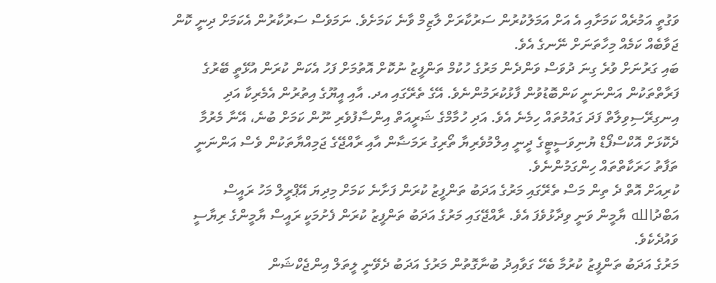ވަގުތީ އަމުރެއް ކަމަށާއި އެ އަށް އަމަލުކުރުން ސަރުކާރަށް ލާޒިމް ވާނެ ކަމަށެވެ. ނަމަވެސް ސަރުކާރުން އެކަމަށް ދިނީ ކޮން ޖަވާބެއް ކަމެއް މިހާތަނަށް ނޭނގެ އެވެ.
ބައި ގަރުނަށް ވުރެ ގިނަ ދުވަސް ވަންދެން މަރުގެ ހުކުމް ތަންފީޒު ނުކޮށް އޮތުމަށް ފަހު އެކަން ކުރަން އުޅޭތީ ބޭރުގެ ފަރާތްތަކުން އަންނަނީ ކަންބޮޑުވުން ފާޅުކުރަމުންނެވެ. އޭގެ ތެރޭގައި އދ. އާއި އީޔޫގެ އިތުރުން އެމެރިކާ އަދި އިނގިރޭސިވިލާތް ފަދަ ގައުމުތައް ހިމެނެ އެވެ. އަދި ހުމާމްގެ ޝަރީއަތް އިންސާފުވެރި ނޫން ކަމަށް ބުނެ، އޭނާ މެރުމާ ދެކޮޅަށް އޮކްސްފޯޑް ޔުނިވަސީޓީގެ ދީނީ އިލްމުވެރިޔާ ތޯރިގު ރަމަޟާން އާއި ރާއްޖޭގެ ޖަމިއްޔާތަކުން ވެސް އަންނަނީ ތަފާތު ހަރަކާތްތައް ހިންގަމުންނެވެ.
ކުރިއަށް އޮތް ދެ ތިން މަސް ތެރޭގައި މަރުގެ އަދަބު ތަންފީޒު ކުރަން ފަށާނެ ކަމަށް މިދިޔަ އޭޕްރީލް މަހު ރައީސް އަބްދުالله ޔާމީން ވަނީ ވިދާޅުވެފަ އެވެ. ރާއްޖޭގައި މަރުގެ އަދަބު ތަންފީޒު ކުރަން ފެށުމަކީ ރައީސް ޔާމީންގެ ރިޔާސީ ވައުދެކެވެ.
މަރުގެ އަދަބު ތަންފީޒު ކުރުމާ ބެހޭ ގަވާއިދު ބުނާގޮތުން މަރުގެ އަދަބު ދެވޭނީ ލީތަލް އިންޖެކްޝަން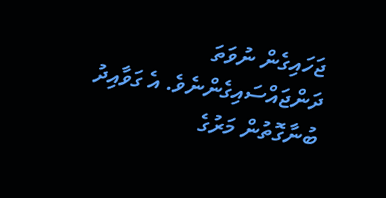ޖަހައިގެން ނުވަތަ ދަންޖައްސައިގެންނެވެ. އެ ގަވާއިދު ބުނާގޮތުން މަރުގެ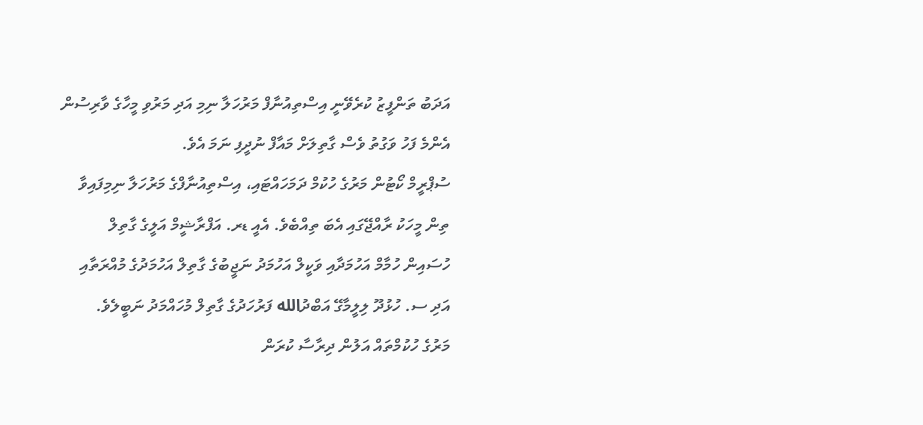އަދަބު ތަންފީޒު ކުރެވޭނީ އިސްތިއުނާފް މަރުހަލާ ނިމި އަދި މަރުވި މީހާގެ ވާރިސުން އެންމެ ފަހު ވަގުތު ވެސް ގާތިލަށް މައާފް ނުދީފި ނަމަ އެވެ.
ސުޕްރީމް ކޯޓުން މަރުގެ ހުކުމް ދަމަހައްޓައި، އިސްތިއުނާފްގެ މަރުހަލާ ނިމިފައިވާ ތިން މީހަކު ރާއްޖޭގައި އެބަ ތިއްބެވެ. އެއީ ޑރ. އަފްރާޝީމް އަލީގެ ގާތިލް ހުސައިން ހުމާމް އަހުމަދާއި ވަކީލް އަހުމަދު ނަޖީބުގެ ގާތިލް އަހުމަދުގެ މުއްރަތާއި އަދި ސ. ހުޅުދޫ ލިލީމާގޭ އަބްދުالله ފަރުހަދުގެ ގާތިލް މުހައްމަދު ނަބީލެވެ.
މަރުގެ ހުކުމްތައް އަލުން ދިރާސާ ކުރަން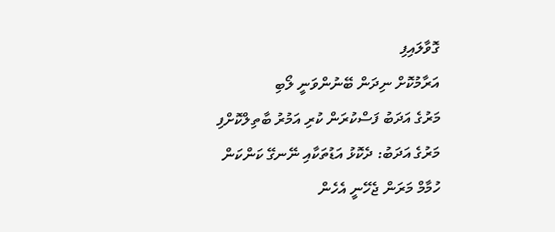ގޮވާލައިފި
އަރާމުކޮށް ނިދަން ބޭނުންވަނީ ލޯބި
މަރުގެ އަދަބު ފަސްކުރަން ކުރި އަމުރު ބާތިލްކޮށްފި
މަރުގެ އަދަބު: ދެކޮޅު އަޑުތަކާއި ނޭނގޭ ކަންކަން
ހުމާމް މަރަން ޖެހޭނީ އެހެން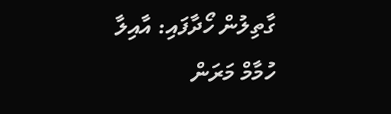ގާތިލުން ހޯދާފައި: އާއިލާ
ހުމާމް މަރަން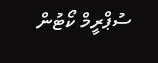ސުޕްރީމް ކޯޓުން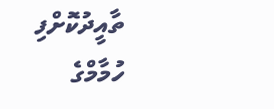ތާއީދުކޮށްފި
ހުމާމްގެ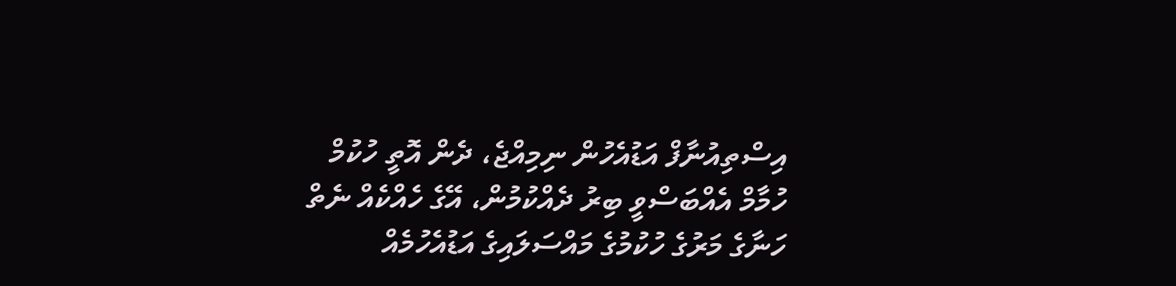އިސްތިއުނާފް އަޑުއެހުން ނިމިއްޖެ، ދެން އޮތީ ހުކުމް
ހުމާމް އެއްބަސްވީ ބިރު ދެއްކުމުން، އޭގެ ހެއްކެއް ނެތް
ހަނާގެ މަރުގެ ހުކުމުގެ މައްސަލައިގެ އަޑުއެހުމެއް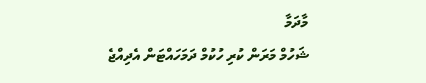މާދަމާ
ޝަހުމް މަރަން ކުރި ހުކުމް ދަމަހައްޓަން އެދިއްޖެ